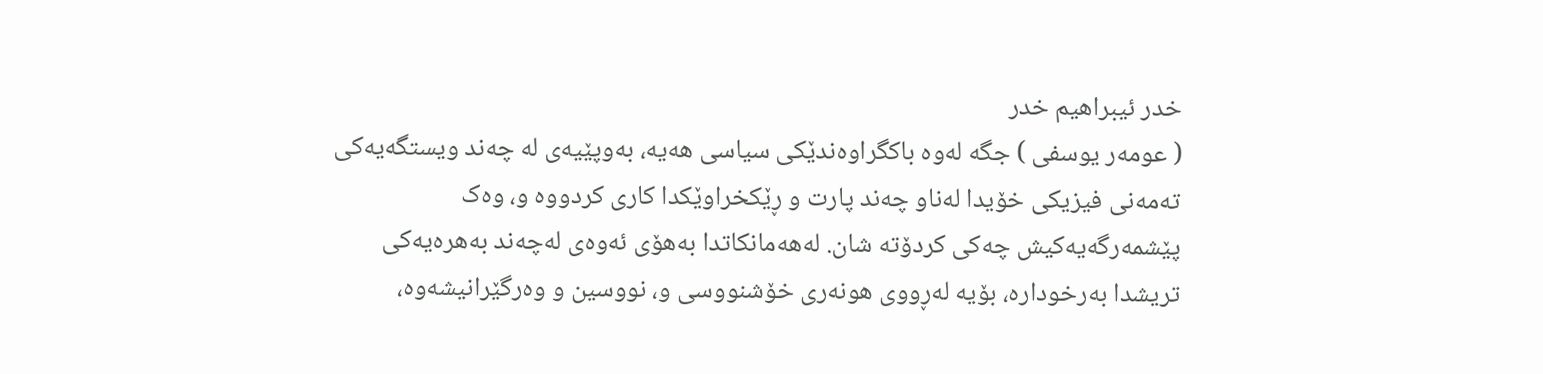خدر ئیبراهیم خدر
( عومەر یوسفی ) جگە لەوە باکگراوەندێکی سیاسی هەیە، بەوپێیەی لە چەند ویستگەیەکی تەمەنی فیزیکی خۆیدا لەناو چەند پارت و ڕێکخراوێکدا کاری کردووە و، وەک پێشمەرگەیەکیش چەکی کردۆتە شان. لەهەمانکاتدا بەهۆی ئەوەی لەچەند بەهرەیەکی تریشدا بەرخودارە، بۆیە لەڕووی هونەری خۆشنووسی و، نووسین و وەرگێرانیشەوە،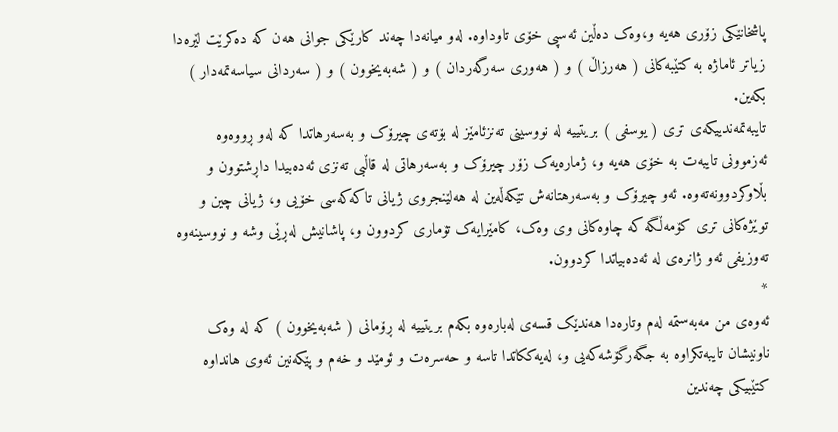پاشخانێکی زۆری هەیە و،وەک دەڵین ئەسپی خۆی تاوداوە. لەو میانەدا چەند کارێکی جوانی هەن کە دەکرێت لێرەدا زیاتر ئاماژە بە کتێبەکانی ( هەرزاڵ ) و ( هەوری سەرگەردان ) و ( شەبەیخوون ) و ( سەردانی سیاسەتمەدار ) بکەین.
تایبەتمەندییکەی تری ( یوسفی ) بریتییە لە نووسینی تەنزئامێز لە بۆتەی چیرۆک و بەسەرهاتدا کە لەو ڕووەوە ئەزموونی تایبەت بە خۆی هەیە و، ژمارەیەک زۆر چیرۆک و بەسەرهاتی لە قاڵبی تەنزی ئەدەبیدا داڕشتوون و بڵاوکردوونەتەوە. ئەو چیرۆک و بەسەرهتانەش تێکەڵەین لە هەلێنجروی ژیانی تاکەکەسی خۆیی و، ژیانی چین و توێژەکانی تری کۆمەڵگە کە چاوەکانی وی وەک، کامێرایەک تۆماری کردوون و، پاشانیش لەڕێی وشە و نووسینەوە تەوزیفی ئەو ژانرەی لە ئەدەبیاتدا کردوون.
*
ئەوەی من مەبەستمە لەم وتارەدا هەندێک قسەی لەبارەوە بکەم بریتییە لە ڕۆمانی ( شەبەیخوون ) کە لە وەک ناونیشان تایبەتکراوە بە جگەرگۆشەکەیی و، لەیەککاتدا تاسە و حەسرەت و ئومێد و خەم و پێکەنین ئەوی هانداوە کتێبیكی چەندین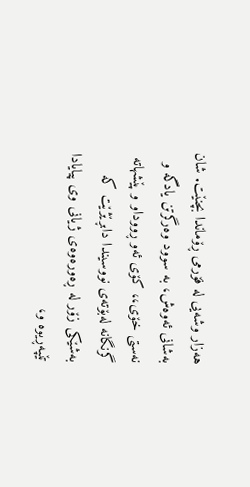هەزار وشەیی لە فۆرمی ڕۆماندا بچنێت. شان بەشانی ئەوەش، بە سوود وەرگرتن یادگە و نەستی خۆی،، کۆی ئەو ڕووداو و پێشهاتە گرنگانە لەبۆتەی نووسیندا دابڕێژێت کە بەشێکی زۆر لە ڕەورەوەی ژیانی وی پیایادا تێپەڕیوە و،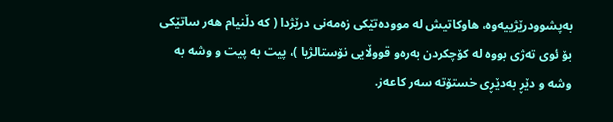بەپشوودرێژییەوە، هاوکاتیش لە موودەتێکی زەمەنی درێژدا ( کە دڵنیام هەر ساتێکی بۆ ئوی تەژی بووە لە کۆچکردن بەرەو قووڵایی نۆستالژیا )، پیت بە پیت و وشە بە وشە و دێڕ بەدێڕی خستۆتە سەر کاعەز.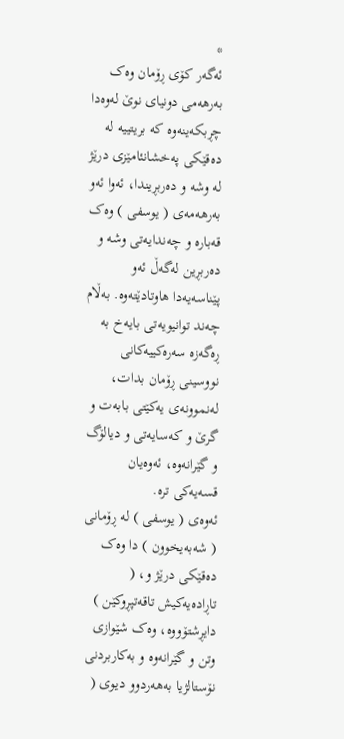*
ئەگەر کۆی ڕۆمان وەک بەرهەمی دونیای نوێ لەوەدا چڕبکەینەوە کە بریتییە لە دەقێکی پەخشانئامێزی درێژ لە وشە و دەربڕیندا، ئەوا ئەو بەرهەمەی ( یوسفی ) وەک قەبارە و چەندایەتی وشە و دەربڕین لەگەڵ ئەو پێناسەیەدا هاوتادێتەوە. بەڵام چەند توانیویەتی بایەخ بە ڕەگەزە سەرەکییەکانی نووسینی ڕۆمان بدات، لەنموونەی یەکێتی بابەت و گرێ و کەسایەتی و دیالۆگ و گێرانەوە، ئەوەیان قسەیەکی ترە.
ئەوەی ( یوسفی ) لە ڕۆمانی ( شەبەیخوون ) دا وەک دەقێکی درێژ و، ( تاڕادەیەکیش تاقەتپڕوکێن ) دایڕشتۆووە، وەک شێوازی وتن و گێرانەوە و بەکاربردنی نۆستالژیا بەهەردوو دیوی (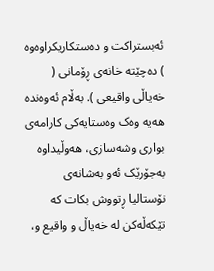ئەبستراکت و دەستکاریکراوەوە ) دەچێتە خانەی ڕۆمانی ( خەیاڵی واقیعی ). بەڵام ئەوەندە هەیە وەک وەستایەکی کارامەی بواری وشەسازی، هەوڵیداوە بەجۆرێک ئەو بەشانەی نۆستالیا ڕتووش بکات کە تێکەڵەکن لە خەیاڵ و واقیع و،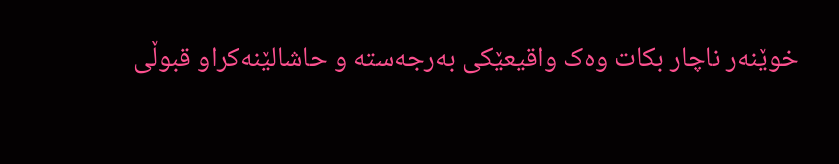خوێنەر ناچار بکات وەک واقیعێکی بەرجەستە و حاشالێنەکراو قبوڵی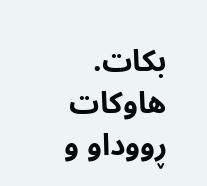بکات. هاوکات ڕووداو و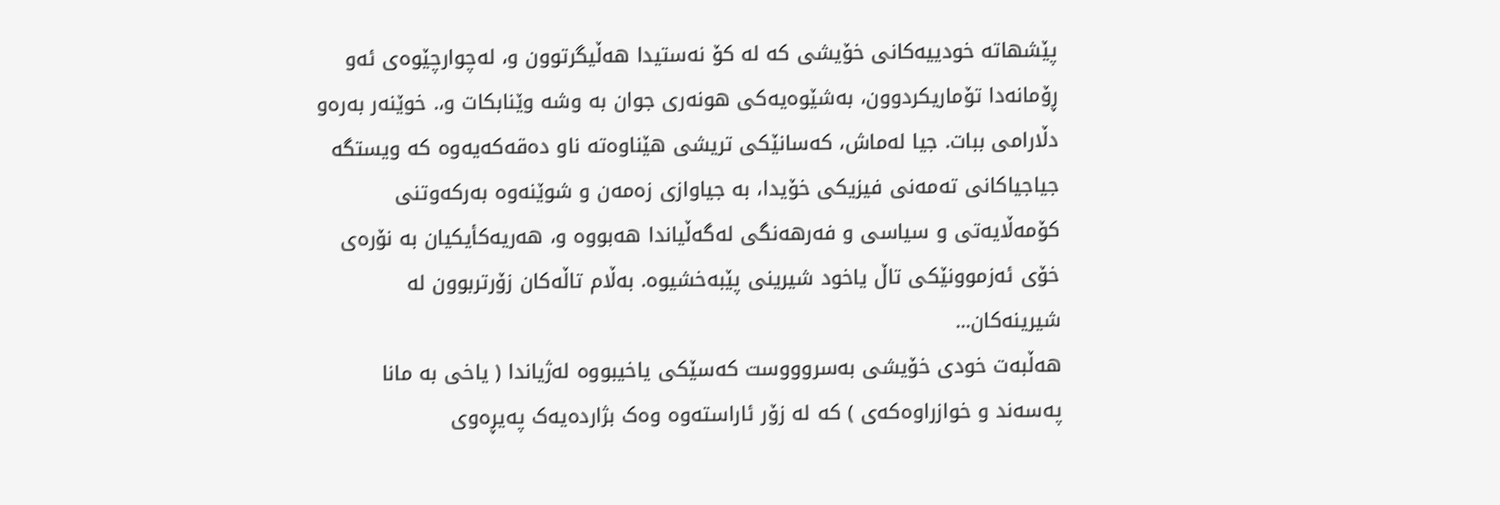پێشهاتە خودییەکانی خۆیشی کە لە کۆ نەستیدا هەڵیگرتوون و، لەچوارچێوەی ئەو ڕۆمانەدا تۆماریکردوون، بەشێوەیەکی هونەری جوان بە وشە وێنابکات و،. خوێنەر بەرەو دڵارامی ببات. جیا لەماش، کەسانێکی تریشی هێناوەتە ناو دەقەکەیەوە کە ویستگە جیاجیاکانی تەمەنی فیزیکی خۆیدا، بە جیاوازی زەمەن و شوێنەوە بەرکەوتنی کۆمەڵایەتی و سیاسی و فەرهەنگی لەگەڵیاندا هەبووە و، هەریەكأیکیان بە نۆرەی خۆی ئەزموونێکی تاڵ یاخود شیرینی پێبەخشیوە. بەڵام تاڵەکان زۆرتربوون لە شیرینەکان...
هەڵبەت خودی خۆیشی بەسروووست کەسێکی یاخیبووە لەژیاندا ( یاخی بە مانا پەسەند و خوازراوەکەی ) کە لە زۆر ئاراستەوە وەک بژاردەیەک پەیڕەوی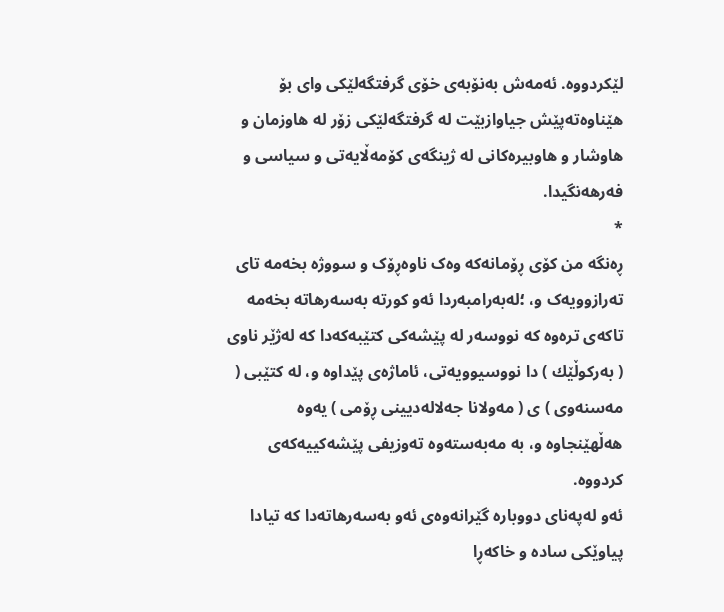لێکردووە. ئەمەش بەنۆبەی خۆی گرفتگەلێکی وای بۆ هێناوەتەپێش جیاوازبێت لە گرفتگەلێکی زۆر لە هاوزمان و هاوشار و هاوبیرەکانی لە ژینگەی کۆمەڵایەتی و سیاسی و فەرهەنگیدا.
*
ڕەنگە من کۆی ڕۆمانەکە وەک ناوەڕۆک و سووژە بخەمە تای تەرازوویەک و، ؛لەبەرامبەردا ئەو کورتە بەسەرهاتە بخەمە تاکەی ترەوە کە نووسەر لە پێشەکی کتێبەکەدا کە لەژێر ناوی ( بەرکوڵێك ) دا نووسیوویەتی، ئاماژەی پێداوە و، لە کتێبی ( مەسنەوی ) ی ( مەولانا جەلالەدیینی ڕۆمی ) یەوە هەڵهێنجاوە و، بە مەبەستەوە تەوزیفی پێشەکییەکەی کردووە.
ئەو لەپەنای دووبارە گێرانەوەی ئەو بەسەرهاتەدا کە تیادا پیاوێکی سادە و خاکەڕا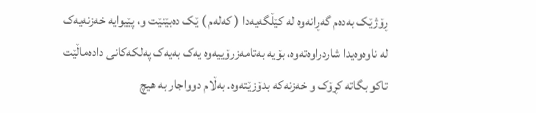ڕۆژێک بەدەم گەڕانەوە لە کێڵگەیەدا ( کەلەم ) ێک دەبێنێت و، پێیوایە خەزنەیەک لە ناوەوەیدا شاردراوەتەوە، بۆیە بەتامەزرۆییەوە یەک بەیەک پەلکەکانی دادەماڵێت تاکو بگاتە کڕۆک و خەزنەکە بدۆزێتەوە. بەڵام دوواجار بە هیچ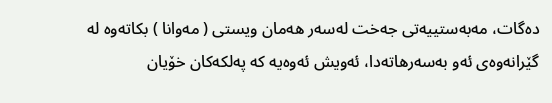دەگات، مەبەستییەتی جەخت لەسەر هەمان ویستی ( مەوانا ) بکاتەوە لە گێرانەوەی ئەو بەسەرهاتەدا، ئەویش ئەوەیە کە پەلکەکان خۆیان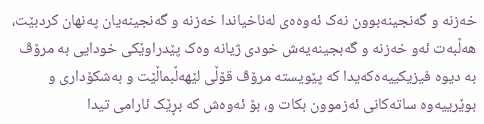خەزنە و گەنجینەبوون نەک ئەوەەی لەناخیاندا خەزنە و گەنجینەیان پەنهان کردبێت، هەڵبەت ئەو خەزنە و گەبجینەیەش خودی ژیانە وەک پێدراوێکی خودایی بە مرۆڤ بە دیوە فیزیکییەەکەیدا کە پێویستە مرۆڤ قۆڵی لێهەڵبماڵێت و بەشکۆداری و بوێرییەوە ساتەکانی ئەزموون بکات و، بۆ ئەوەش کە بڕێک ئارامی تیدا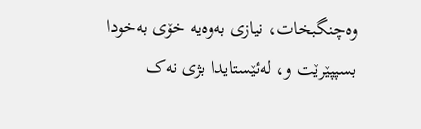وەچنگبخات، نیازی بەوەیە خۆی بەخودا بسپپێرێت و، لەئێستایدا بژی نەک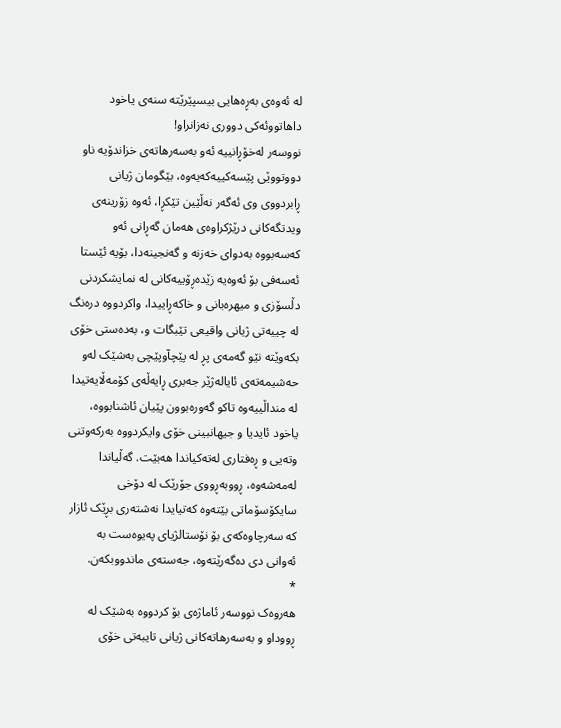لە ئەوەی بەڕەهایی بیسپێرێتە سنەی یاخود داهاتووئەکی دووری نەزانراو!
نووسەر لەخۆڕانییە ئەو بەسەرهاتەی خزاندۆیە ناو دووتووێی پێسەکییەکەیەوە، بێگومان ژیانی ڕابردووی وی ئەگەر نەڵێین تێكڕا، ئەوە زۆرینەی ویدتگەکانی درێژکراوەی هەمان گەڕانی ئەو کەسەبووە بەدوای خەزنە و گەنجینەدا، بۆیە ئێستا ئەسەفی بۆ ئەوەیە زێدەڕۆییەکانی لە نمایشکردنی دڵسۆزی و میهرەبانی و خاکەڕاییدا، واکردووە درەنگ لە چییەتی ژیانی واقیعی تێبگات و، بەدەستی خۆی بکەوێتە نێو گەمەی پڕ لە پێچآوپێچی بەشێک لەو حەشیمەتەی ئایالەژێر جەبری ڕایەڵەی کۆمەڵایەتیدا لە منداڵییەوە تاکو گەورەبوون پێیان ئاشنابووە، یاخود ئایدیا و جیهانبینی خۆی وایکردووە بەرکەوتنی وتەیی و ڕەفتاری لەتەکیاندا هەبێت. گەڵیاندا لەمەشەوە، ڕووبەڕووی جۆرێک لە دۆخی سایکۆسۆماتی بێتەوە کەتیایدا نەشتەری بڕێک ئازار کە سەرچاوەکەی بۆ نۆستالژیای پەیوەست بە ئەوانی دی دەگەرێتەوە، جەستەی ماندووبکەن.
*
هەروەک نووسەر ئاماژەی بۆ کردووە بەشێک لە ڕووداو و بەسەرهاتەکانی ژیانی تایبەتی خۆی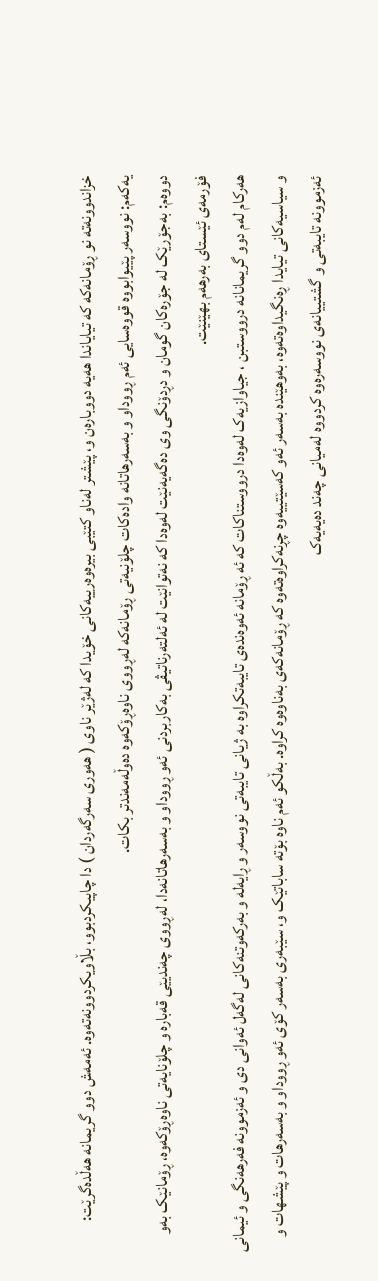خزاندوونەتە نو ڕۆمانەکە کە تیایاندا هەیە دووبارەن و، پێشتر لەناو کتێبی بیرەوەرییەکانی خۆیدا کە لەژێر ناوی ( هەوری سەرگەردان ) دا چاپیکردبوو، بڵاویکردوونەتەوە. ئەمەش دوو گریمانە هەڵدەگرێت:
یەکەم: نووسەر پێیوابووە قووەسایی ئەم ڕووداو و بەسەرهاتانە وادەکات چلۆنیەتی ڕۆمانەکە لەڕووی ناوەڕۆکەوە دەوڵەمەندتر بکات.
دووەم: بەجۆرێک لە جۆرەکان گومان و دڕدۆنگی وی دەگەیەنێت لەوەدا کە نەتوانێت لە ئەلتەرناتیڤی بەکاربردنی ئەو ڕووداو و بەسەرهاتانەدا، لەڕووی چەندیێی قەبارە و چلۆنایەتی ناوەڕۆکەوە، ڕۆمانێک بەو فۆرمەی ئێستای بەرهەم بهێنێت.
هەرکام لەم دوو گریمانانە درووستبن ، جیاوازیەک لەوەدا درووستناکات کە ئە ڕۆمانە ئەوەندەی تایبەتکراوە بە ژیانی تایبەتی نووسەر و ڕایەلە و بەرکەوتنەکانی لەگەل ئەوانی دی و ئەزموونە فەرهەنگی و ئیمانی و سیاسیەکانی تیایدا ڕەنگیداوەتەوە، بەوهێندە بەسەر ئەو کەسێتییەوە چڕنەکراوەتەوە کە ڕۆمانەکەی بەناوەوە کراوە. بەڵکو ئەم ناوە بۆتە ساباتێک و، سێبەری بەسەر کۆی ئەو ڕووداو و بەسەرهات و پێشهات و ئەزموونە تایبەتی و گشتییانەی نووسەرەوە کردووە لەمیانی چەند دەیەیەک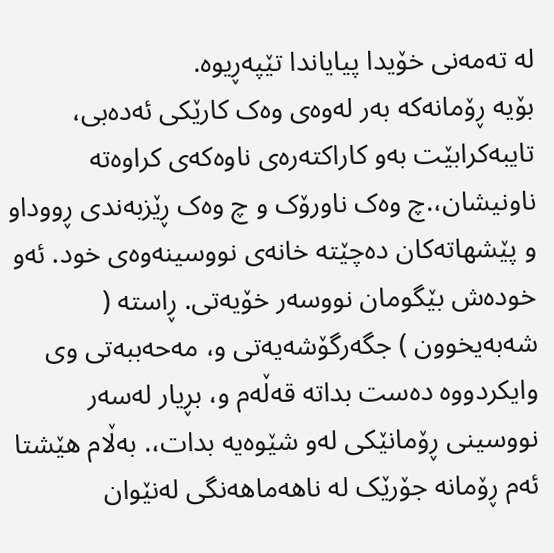لە تەمەنی خۆیدا پیایاندا تێپەڕیوە.
بۆیە ڕۆمانەکە بەر لەوەی وەک کارێکی ئەدەبی، تایبەکرابێت بەو کاراکتەرەی ناوەکەی کراوەتە ناونیشان،.چ وەک ناورۆک و چ وەک ڕێزبەندی ڕووداو و پێشهاتەکان دەچێتە خانەی نووسینەوەی خود. ئەو خودەش بێگومان نووسەر خۆیەتی. ڕاستە ( شەبەیخوون ) جگەرگۆشەیەتی و، مەحەببەتی وی وایکردووە دەست بداتە قەڵەم و، بڕیار لەسەر نووسینی ڕۆمانێکی لەو شێوەیە بدات،. بەڵام هێشتا ئەم ڕۆمانە جۆرێک لە ناهەماهەنگی لەنێوان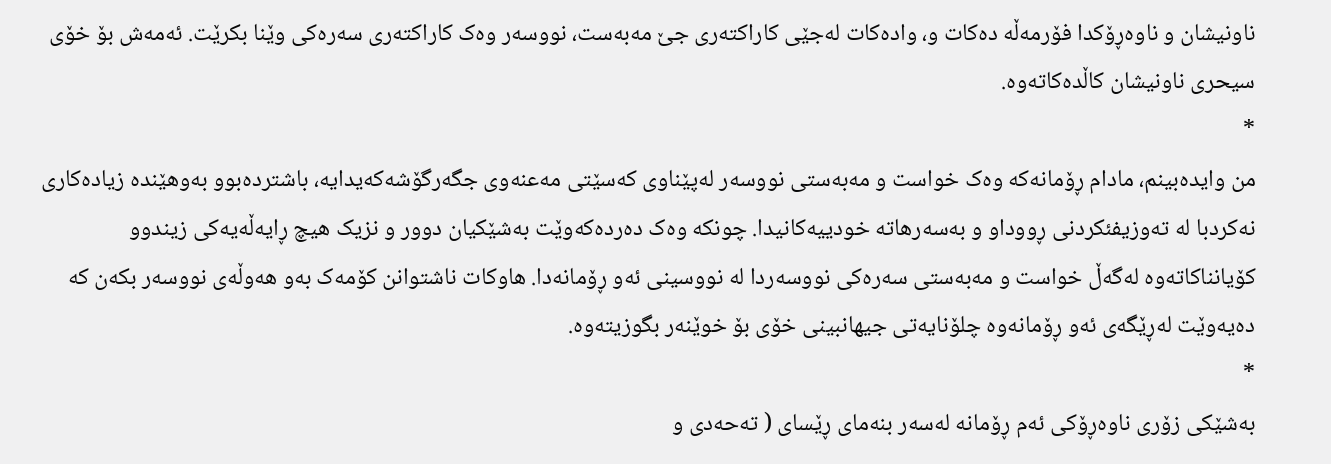ناونیشان و ناوەڕۆکدا فۆرمەڵە دەکات و، وادەکات لەجێی کاراکتەری جێ مەبەست، نووسەر وەک کاراکتەری سەرەکی وێنا بکرێت. ئەمەش بۆ خۆی سیحری ناونیشان کاڵدەکاتەوە.
*
من وایدەبینم، مادام ڕۆمانەکە وەک خواست و مەبەستی نووسەر لەپێناوی کەسێتی مەعنەوی جگەرگۆشەکەیدایە، باشتردەبوو بەوهێندە زیادەکاری نەکردبا لە تەوزیفئکردنی ڕووداو و بەسەرهاتە خودییەکانیدا. چونکە وەک دەردەکەوێت بەشێکیان دوور و نزیک هیچ ڕایەڵەیەکی زیندوو کۆیانناکاتەوە لەگەڵ خواست و مەبەستی سەرەکی نووسەردا لە نووسینی ئەو ڕۆمانەدا. هاوکات ناشتوانن کۆمەک بەو هەوڵەی نووسەر بکەن کە دەیەوێت لەڕێگەی ئەو ڕۆمانەوە چلۆنایەتی جیهانبینی خۆی بۆ خوێنەر بگوزیتەوە.
*
بەشێکی زۆری ناوەڕۆکی ئەم ڕۆمانە لەسەر بنەمای ڕێسای ( تەحەدی و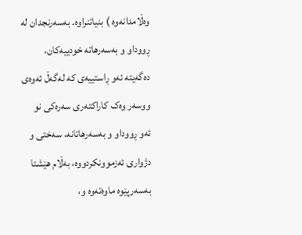وەڵامدانەوە ) بنیاتنراوە. بەسەرنجدان لە ڕووداو و بەسەرهاتە خودییەکان، دەگەیتە ئەو ڕاستییەی کە لەگەڵ ئەوەی ووسەر وەک کاراکتەری سەرەکی نو ئەو ڕووداو و بەسەرهاتانە، سەختی و دژواری ئەزموونکردووە، بەڵام هێشتا بەسەرپێوە ماوەتەوە و،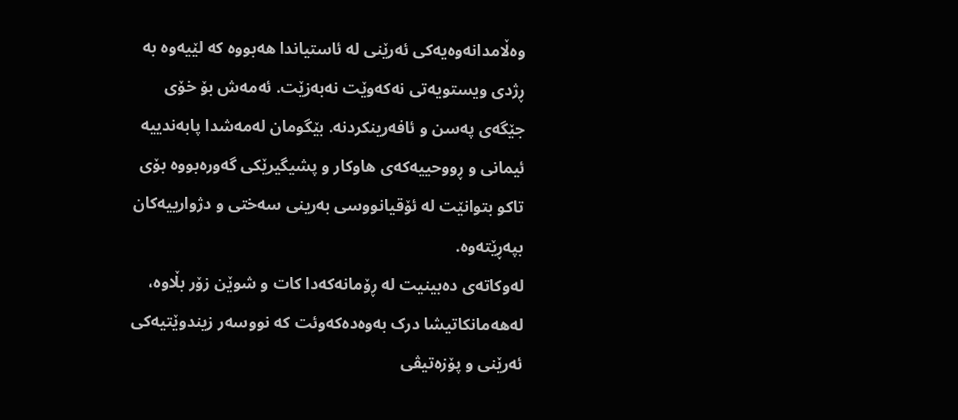وەڵامدانەوەیەکی ئەرێنی لە ئاستیاندا هەبووە کە لێیەوە بە ڕژدی ویستویەتی نەکەوێت نەبەزێت. ئەمەش بۆ خۆی جێگەی پەسن و ئافەرینکردنە. بێگومان لەمەشدا پابەندییە ئیمانی و ڕووحییەکەی هاوکار و پشیگیرێکی گەورەبووە بۆی تاکو بتوانێت لە ئۆقیانووسی بەرینی سەختی و دژوارییەکان بپەڕێتەوە.
لەوکاتەی دەبینیت لە ڕۆمانەکەدا کات و شوێن زۆر بڵاوە، لەهەمانکاتیشا درک بەوەدەکەوئت کە نووسەر زیندوێتیەکی ئەرێنی و پۆزەتیڤی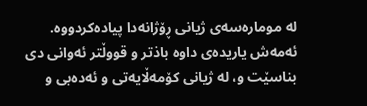لە مومارەسەی ژیانی ڕۆژانەدا پیادەکردووە. ئەمەش یاریدەی داوە باذتر و قووڵتر ئەوانی دی بناسێت و، لە ژیانی کۆمەڵایەتی و ئەدەبی و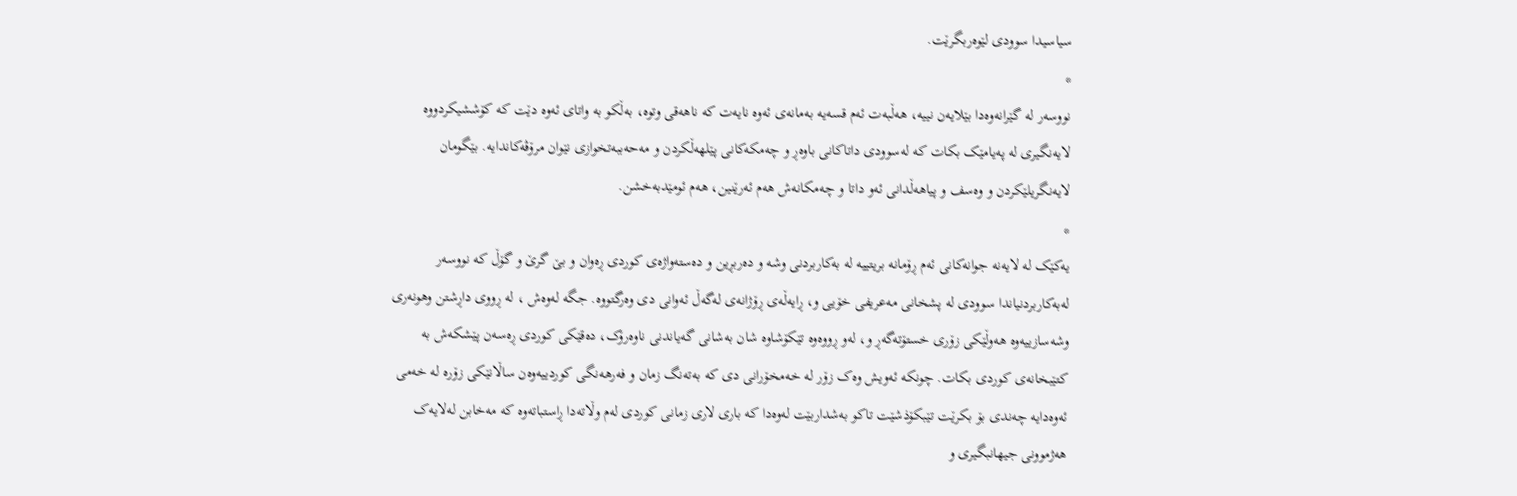سیاسیدا سوودی لێوەربگرێت.
*
نووسەر لە گێرانەوەدا بێلایەن نییە، هەڵبەت ئەم قسەیە بەمانەی ئەوە نایەت کە ناهەقی وتوە، بەڵکو بە واتای ئەوە دێت کە کۆششیکردووە لایەنگیری لە پەیامێک بکات کە لەسوودی داتاکانی باوەڕ و چەمکەکانی پێلهەڵکردن و مەحەببەتخوازی نێوان مرۆڤەکاندایە. بێگومان لایەنگریلێکردن و وەسف و پیاهەڵدانی ئەو داتا و چەمکانەش هەم ئەرێنین، هەم ئومێدبەخشن.
*
یەکێک لە لایەنە جوانەکانی ئەم ڕۆمانە بریتییە لە بەکاربردنی وشە و دەربڕین و دەستەواژەی کوردی ڕەوان و بێ گرێ و گۆڵ کە نووسەر لەبەکاربردنیاندا سوودی لە پشخانی مەعریفی خۆیی و، ڕایەڵەی ڕۆژانەی لەگەڵ ئەوانی دی وەرگتووە. جگە لەوەش ، لە ڕووی داڕشتن وهونەری وشەسازییەوە هەوڵێکی زۆری خستۆتەگەڕ و، لەو ڕووەوە تێکۆشاوە شان بەشانی گەیاندنی ناوەرۆک، دەقێکی کوردی ڕەسەن پێشکەش بە کتێبخانەی کوردی بکات. چونکە ئەویش وەک زۆر لە خەمخۆرانی دی کە بەتەنگ زمان و فەرهەنگی کوردییەوەن ساڵانێکی زۆرە لە خەمی ئەوەدایە چەندی بۆ بکرێت تێبکۆذشێت تاکو بەشداربێت لەوەدا کە باری لاری زمانی کوردی لەم وڵاتەدا ڕاستباتەوە کە مەخابن لەلایەک هەژموونی جیهانبگیری و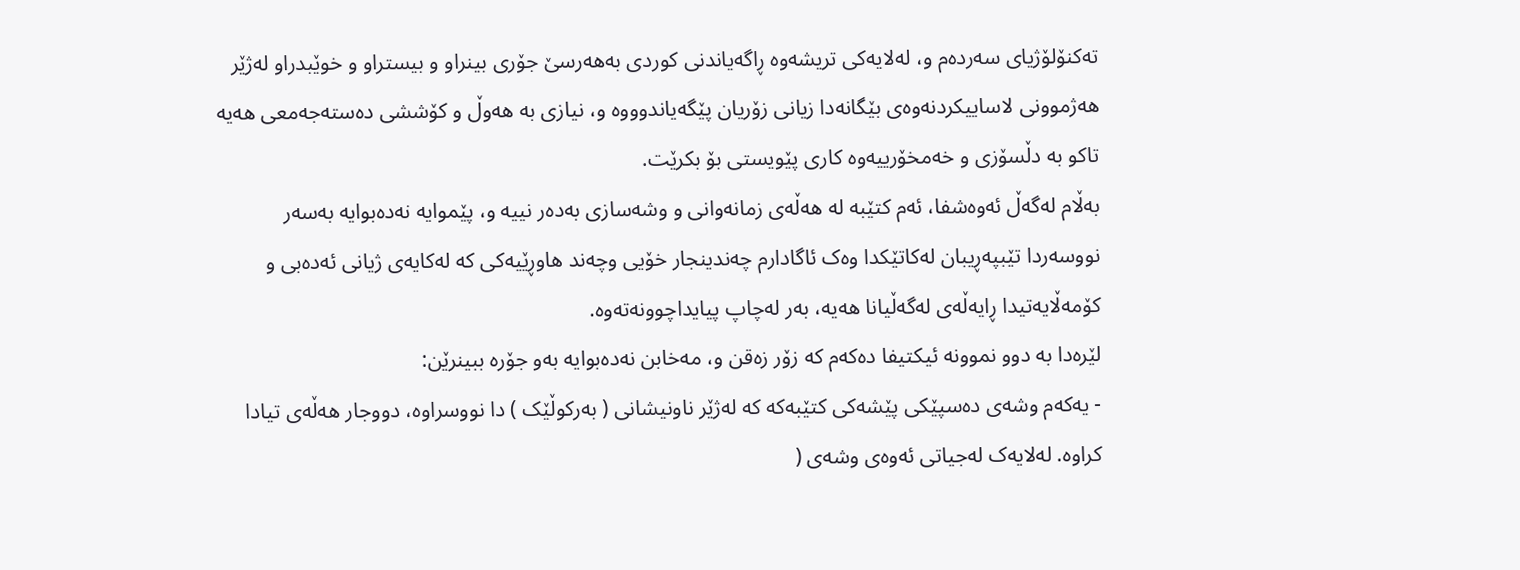تەکنۆلۆژیای سەردەم و، لەلایەکی تریشەوە ڕاگەیاندنی کوردی بەهەرسێ جۆری بینراو و بیستراو و خوێبدراو لەژێر هەژموونی لاساییکردنەوەی بێگانەدا زیانی زۆریان پێگەیاندوووە و، نیازی بە هەوڵ و کۆششی دەستەجەمعی هەیە تاکو بە دڵسۆزی و خەمخۆرییەوە کاری پێویستی بۆ بکرێت.
بەڵام لەگەڵ ئەوەشفا، ئەم کتێبە لە هەڵەی زمانەوانی و وشەسازی بەدەر نییە و، پێموایە نەدەبوایە بەسەر نووسەردا تێبپەڕیبان لەکاتێکدا وەک ئاگادارم چەندینجار خۆیی وچەند هاوڕێیەکی کە لەکایەی ژیانی ئەدەبی و کۆمەڵایەتیدا ڕایەڵەی لەگەڵیانا هەیە، بەر لەچاپ پیایداچوونەتەوە.
لێرەدا بە دوو نموونە ئیکتیفا دەکەم کە زۆر زەقن و، مەخابن نەدەبوایە بەو جۆرە ببینرێن:
- یەکەم وشەی دەسپێکی پێشەکی کتێبەکە کە لەژێر ناونیشانی ( بەرکوڵێک ) دا نووسراوە، دووجار هەڵەی تیادا کراوە. لەلایەک لەجیاتی ئەوەی وشەی (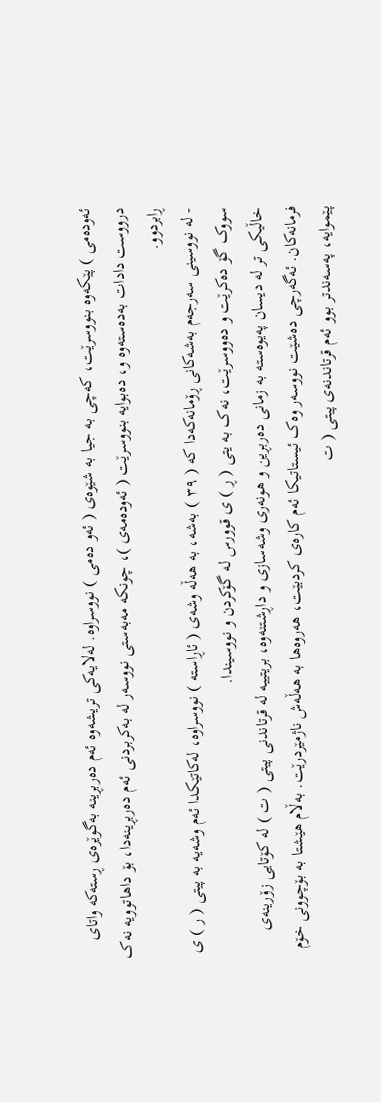ئەودەمی ) پێکەوە بنووسرێت، کەچی بە جیا بە شێوەی ( ئەو دەمی ) نووسراوە. لەلایەکی تریشەوە ئەم دەربڕینە بەگوێرەی ڕستەکە واتای درووست دادات بەدەستەوە و، دەبوایە بنووسرێت ( ئەودەمەی )، چونکە مەبەستی نووسەر لە بەکربردنی ئەم دەربڕینەدا، بۆ داهاتوویە نەک ڕابردوو.
- لە نووسینی سەرجەم بەشەکانی ڕۆمانەکەدا کە ( ٣٩ ) بەشە، بە هەڵە وشەی ( ئاڕاستە ) نووسراوە، لەکاتێكدا ئەم وشەیە بە پیتی ( ر ) ی سووک گۆ دەکرێت و دەووسرێت، نەک بە یتی ( ڕ ) ی قوورس لە گۆکردن و نووسیندا.
خاڵیکی تر لە دیسان پەیوەستە بە زمانی دەربڕین و هونەری وشەسازی و داڕشتنەوە، بریتییە لە قرتاندنی پیتی ( ت ) لە کۆتایی زۆرینەی فرمانەکان. ئەگەرچی دەشێت نووسەر وەک ئیستاتیکا ئەم کارەی کردبێت، هەروەها بە هەڵەش ناژمێردرێت. بەڵام هێشتا بە بۆچوونی خۆم پێموایە، پەسەندتر بوو ئەم قرتاندنەی پیتی ( ت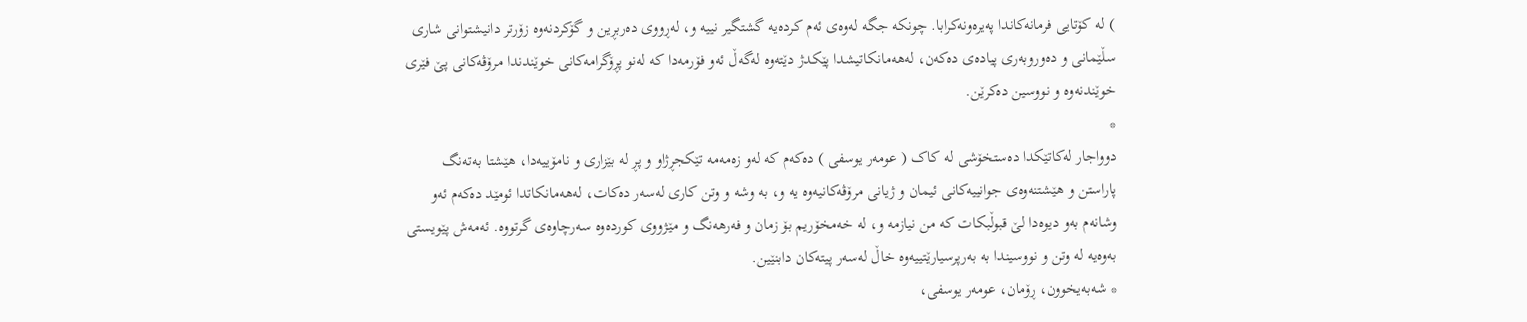) لە کۆتایی فرمانەکاندا پەیرەونەکرابا. چونکە جگە لەوەی ئەم کردەیە گشتگیر نییە و، لەڕووی دەربڕین و گۆکردنەوە زۆرتر دانیشتوانی شاری سڵێمانی و دەوروبەری پیادەی دەکەن، لەهەمانکاتیشدا پێکدژ دێتەوە لەگەڵ ئەو فۆرمەدا کە لەنو پڕۆگرامەکانی خوێندندا مرۆڤەکانی پێ فێری خوێندنەوە و نووسین دەکرێن.
*
دوواجار لەکاتێکدا دەستخۆشی لە کاک ( عومەر یوسفی ) دەکەم کە لەو زەمەمە تێکجڕژاو و پڕ لە بێزاری و نامۆییەدا، هێشتا بەتەنگ پاراستن و هێشتنەوەی جوانییەکانی ئیمان و ژیانی مرۆڤەکانیەوە یە و، بە وشە و وتن کاری لەسەر دەکات، لەهەمانکاتدا ئومێد دەکەم ئەو وشانەم بەو دیوەدا لێ قبوڵبکات کە من نیازمە و، لە خەمخۆریم بۆ زمان و فەرهەنگ و مێژووی کوردەوە سەرچاوەی گرتووە. ئەمەش پێویستی بەوەیە لە وتن و نووسیندا بە بەرپرسیارێتییەوە خاڵ لەسەر پیتەکان دابنێین.
* شەبەیخوون، ڕۆمان، عومەر یوسفی،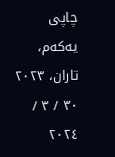چاپی یەکەم، تاران، ٢٠٢٣
٣٠ / ٣ / ٢٠٢٤